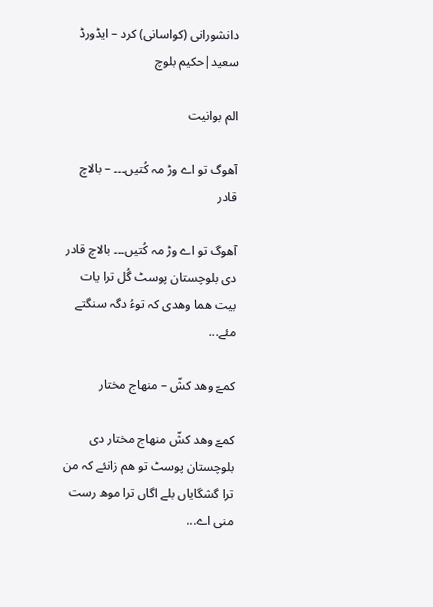دانشورانی (کواسانی) کرد – ایڈورڈ سعید|حکیم بلوچ

الم بوانیت

آھوگ تو اے وڑ مہ کُتیں۔۔۔ – بالاچ قادر

آھوگ تو اے وڑ مہ کُتیں۔۔۔ بالاچ قادر دی بلوچستان پوسٹ گُل ترا یات بیت ھما وھدی کہ توءُ دگہ سنگتے مئے...

کمےّ وھد کشّ – منھاج مختار

کمےّ وھد کشّ منھاج مختار دی بلوچستان پوسٹ تو ھم زانئے کہ من ترا گشگایاں بلے اگاں ترا موھ رست منی اے...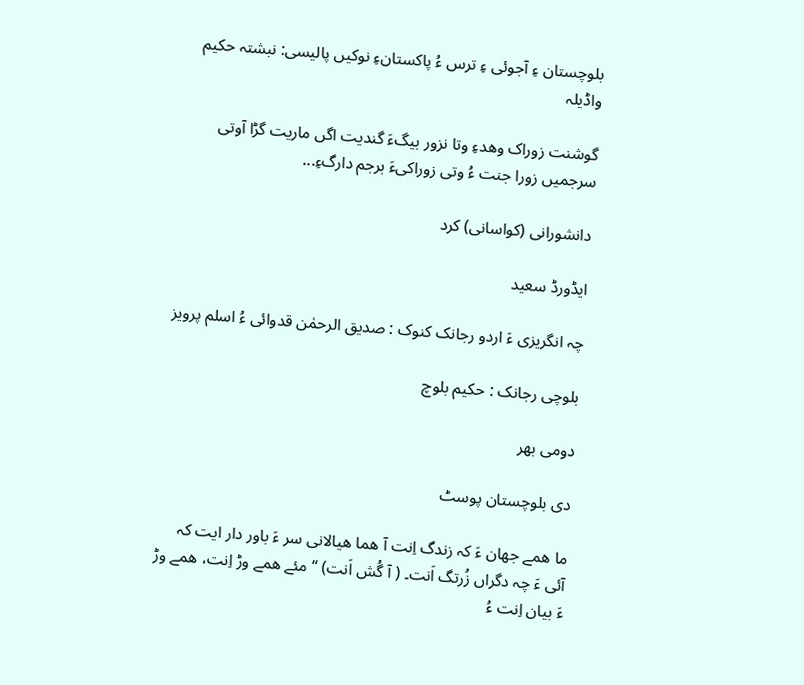بلوچستان ءِ آجوئی ءِ ترس ءُ پاکستانءِ نوکیں پالیسی: نبشتہ حکیم واڈیلہ

گوشنت زوراک وھدءِ وتا نزور بیگءَ گندیت اگں ماریت گڑا آوتی سرجمیں زورا جنت ءُ وتی زوراکیءَ برجم دارگءِ...

دانشورانی (کواسانی) کرد

ایڈورڈ سعید

چہ انگریزی ءَ اردو رجانک کنوک : صدیق الرحمٰن قدوائی ءُ اسلم پرویز

بلوچی رجانک : حکیم بلوچ

دومی بھر

دی بلوچستان پوسٹ

ما ھمے جھان ءَ کہ زندگ اِنت آ ھما ھیالانی سر ءَ باور دار ایت کہ آئی ءَ چہ دگراں زُرتگ اَنت۔ ( آ گُش اَنت) “مئے ھمے وڑ اِنت، ھمے وڑ ءَ بیان اِنت ءُ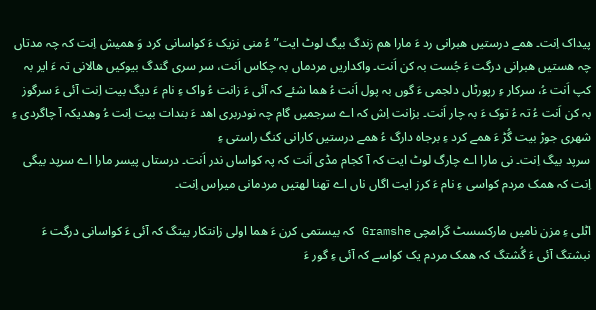پیداک اِنت۔ ھمے درستیں ھبرانی رد ءَ مارا ھم زندگ بیگ لوٹ ایت” ءُ منی نزیک ءَ کواسانی کرد وَ ھمیش اِنت کہ چہ مدتاں چہ ھستیں ھبرانی درگت ءَ جُست بہ کن اَنت۔ واکداریں مردماں بہ چکاس اَنت، سر سری گندگ بیوکیں ھالانی تہ ءَ ایر بہ کپ اَنت ءُ، سرکار ءِ رپورٹاں دلجمی ءَ گوں بہ پول اَنت ءُ ھما شئے کہ آئی ءَ زانت ءُ واک ءِ نام ءَ دیگ بیت اِنت آئی ءَ سرگوز بہ کن اَنت ءُ تہ ءُ توک ءَ بہ چار اَنت۔ بزانت اِش کہ اے سرجمیں گام چہ نودربری اھد ءَ بندات بیت اِنت ءُ وھدیکہ آ چاگردی ءِ شھری جوڑ بیت گُڑ ءَ ھمے کرد ءِ برجاہ دارگ ءُ ھمے درستیں کارانی کنگ راستی ءِ
سرپد بیگ اِنت۔ نی مارا اے چارگ لوٹ ایت کہ آ کجام مڈی اَنت کہ پہ کواساں ندر اَنت۔ درستاں پیسر مارا اے سرپد بیگی اِنت کہ ھمک مردم کواسی ءِ نام ءَ کرز ایت اگاں ناں اے تھنا لھتیں مردمانی میراس اِنت۔

اٹلی ءِ مزن نامیں مارکسسٹ گرامچی Gramshe کہ بیستمی کرن ءَ ھما اولی زانتکار بیتگ کہ آئی ءَ کواسانی درگت ءَ نبشتگ آئی ءَ گُشتگ کہ ھمک مردم یک کواسے کہ آئی ءِ گور ءَ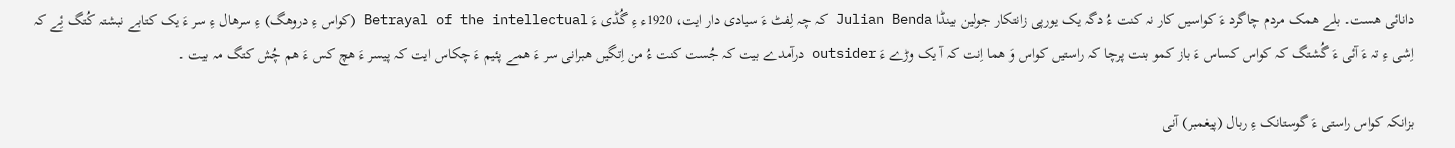دانائی ھست۔ بلے ھمک مردم چاگرد ءَ کواسیں کار نہ کنت ءُ دگہ یک یورپی زانتکار جولین بینڈا Julian Benda کہ چہ لِفٹ ءَ سیادی دار ایت، 1920ء ءِ گُڈی ءَ Betrayal of the intellectual (کواس ءِ دروھگ) ءِ سرھال ءِ سر ءَ یک کتابے نبشتہ کُتگ ئِے کہ اِشی ءِ تہ ءَ آئی ءَ گُشتگ کہ کواس کساس ءَ باز کمو بنت پرچا کہ راستیں کواس وَ ھما اِنت کہ آ یک وڑے ءَ outsider درآمدے بیت کہ جُست کنت ءُ من اِتگیں ھبرانی سر ءَ ھمے پئیم ءَ چکاس ایت کہ پیسر ءَ ھچ کس ءَ ھم چُش کتگ مہ بیت ۔

بزانکہ کواس راستی ءَ گوستانک ءِ ربال (پیغمبر) آنی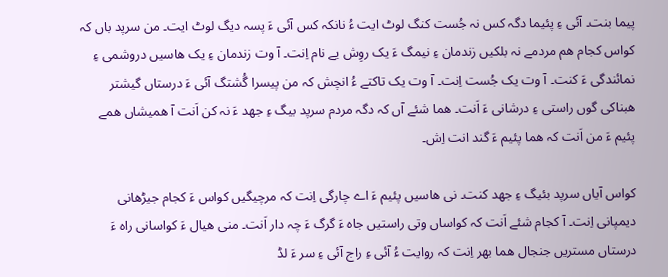پیما بنت۔ آئی ءِ پئیما دگہ کس نہ جُست کنگ لوٹ ایت ءُ نانکہ کس آئی ءَ پسہ دیگ لوٹ ایت۔ من سرپد باں کہ کواس کجام ھم مردمے نہ بلکیں زندمان ءِ نیمگ ءَ یک روِش یے نام اِنت۔ آ وت زندمان ءِ یک ھاسیں دروشمی ءِ نمائندگی ءَ کنت۔ آ وت یک جُست اِنت۔ آ وت یک تاکتے ءُ انچش کہ من پیسرا گُشتگ آئی ءَ درستاں گیشتر ھبناکی گوں راستی ءِ درشانی ءَ اَنت۔ ھما شئے آں کہ دگہ مردم سرپد بیگ ءِ جھد ءَ نہ کن اَنت آ ھمیشاں ھمے پئیم ءَ من اَنت کہ ھما پئیم ءَ گند انت اِش۔

کواس آیاں سرپد بئیگ ءِ جھد کنت۔ نی ھاسیں پئیم ءَ اے چارگی اِنت کہ مرچیگیں کواس ءَ کجام جیڑھانی دیمپانی اِنت۔ آ کجام شئے اَنت کہ کواساں وتی راستیں جاہ ءَ گرگ ءَ چہ دار اَنت۔ منی ھیال ءَ کواسانی راہ ءَ درستاں مستریں جنجال ھما بھر اِنت کہ روایت ءُ آئی ءِ راج آئی ءِ سر ءَ لڈ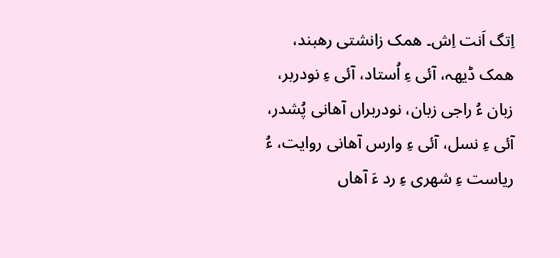اِتگ اَنت اِش۔ ھمک زانشتی رھبند، ھمک ڈیھہ، آئی ءِ اُستاد، آئی ءِ نودربر، زبان ءُ راجی زبان، نودربراں آھانی پُشدر، آئی ءِ نسل، آئی ءِ وارس آھانی روایت، ءُ ریاست ءِ شھری ءِ رد ءَ آھاں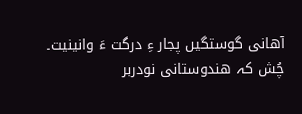آھانی گوستگیں پجار ءِ درگت ءَ وانینیت۔ چُش کہ ھندوستانی نودربر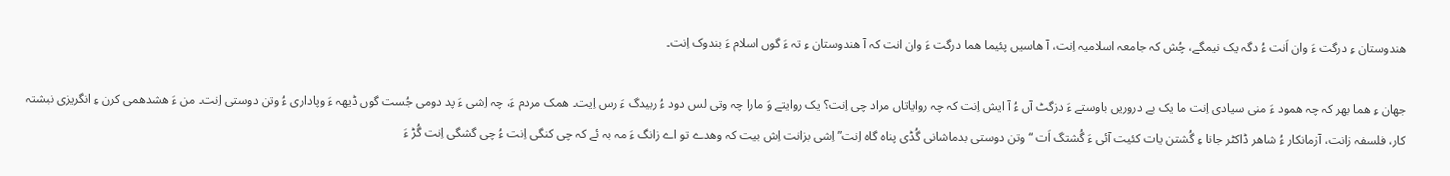ھندوستان ءِ درگت ءَ وان اَنت ءُ دگہ یک نیمگے، چُش کہ جامعہ اسلامیہ اِنت، آ ھاسیں پئیما ھما درگت ءَ وان انت کہ آ ھندوستان ءِ تہ ءَ گوں اسلام ءَ بندوک اِنت۔

جھان ءِ ھما بھر کہ چہ ھمود ءَ منی سیادی اِنت ما یک بے دروریں باوستے ءَ دزگٹ آں ءُ آ ایش اِنت کہ چہ روایاتاں مراد چی اِنت؟ یک روایتے وَ مارا چہ وتی لس دود ءُ ربیدگ ءَ رس اِیت۔ ھمک مردم ءَ، چہ اِشی ءَ پد دومی جُست گوں ڈیھہ ءَ وپاداری ءُ وتن دوستی اِنت۔ من ءَ ھشدھمی کرن ءِ انگریزی نبشتہ کار، فلسفہ زانت، آزمانکار ءُ شاھر ڈاکٹر جانا ءِ گُشتن یات کئیت آئی ءَ گُشتگ اَت “وتن دوستی بدماشانی گُڈی پناہ گاہ اِنت” اِشی بزانت اِش بیت کہ وھدے تو اے زانگ ءَ مہ بہ ئے کہ چی کنگی اِنت ءُ چی گشگی اِنت گُڑ ءَ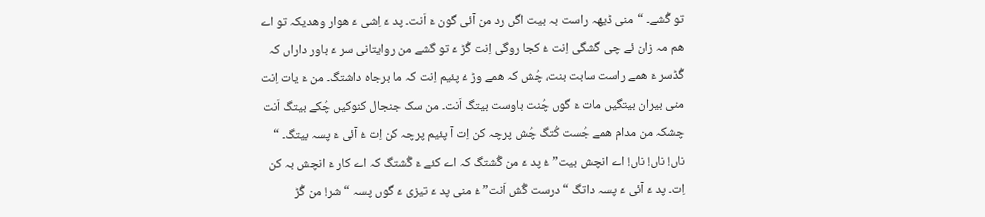تو گُشے۔ “منی ڈیھہ راست بہ بیت اگں رد من آئی گون ءَ اَنت۔ پد ءَ اِشی ءَ ھوار وھدیکہ تو اے ھم مہ زان ئے چی گشگی اِنت ءُ کجا روگی اِنت گُڑ ءَ تو گشے من روایتانی سر ءَ باور داراں کہ گُڈسر ءَ ھمے راست سابت بنت، چُش کہ ھمے وڑ ءُ پئیم اِنت کہ ما برجاہ داشتگ۔ من ءَ یات اِنت منی بیران بیتگیں مات ءَ گوں چُنت باوست بیتگ اَنت۔ من سک جنجال کنوکیں چُکے بیتگ اَنت چشکہ من مدام ھمے جُست کُتگ چُش پرچہ کن اِت آ پئیم پرچہ کن اِت ءُ آئی ءَ پسہ بیتگ۔ “ ناں! ناں! ناں! اے انچش بیت” ءُ پد ءَ من گُشتگ کہ اے کئے ءَ گُشتگ کہ اے کار ءَ انچش بہ کن اِت۔ پد ءَ آئی ءَ پسہ داتگ “ درست گُش اَنت” ءُ منی پد ءَ تیزی ءَ گوں پسہ “شر! من گُڑ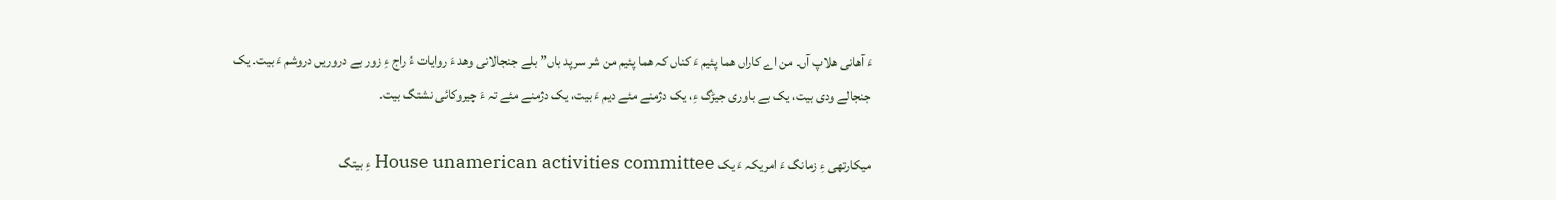ءَ آھانی ھلاپ آں۔ من اے کاراں ھما پئیم ءَ کناں کہ ھما پئیم من شر سرپد باں” بلے جنجالانی وھد ءَ روایات ءُ راج ءِ زور بے دروریں دروشم ءَ بیت۔ یک جنجالے ودی بیت، یک بے باوری جیڑگ ءِ، یک دژمنے مئے دیم ءَ بیت، یک دژمنے مئے تہ ءَ چیروکائی نشتگ بیت۔

میکارتھی ءِ زمانگ ءَ امریکہ ءَ یک House unamerican activities committee ءِ بیتگ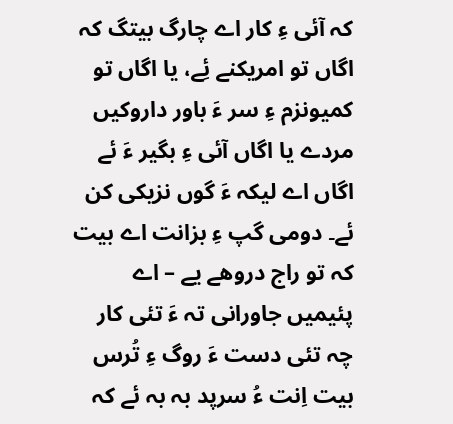کہ آئی ءِ کار اے چارگ بیتگ کہ اگاں تو امریکنے ئِے، یا اگاں تو کمیونزم ءِ سر ءَ باور داروکیں مردے یا اگاں آئی ءِ بگیر ءَ ئے اگاں اے لیکہ ءَ گوں نزیکی کن ئے۔ دومی گپ ءِ بزانت اے بیت کہ تو راج دروھے یے – اے پئیمیں جاورانی تہ ءَ تئی کار چہ تئی دست ءَ روگ ءِ تُرس بیت اِنت ءُ سرپد بہ بہ ئے کہ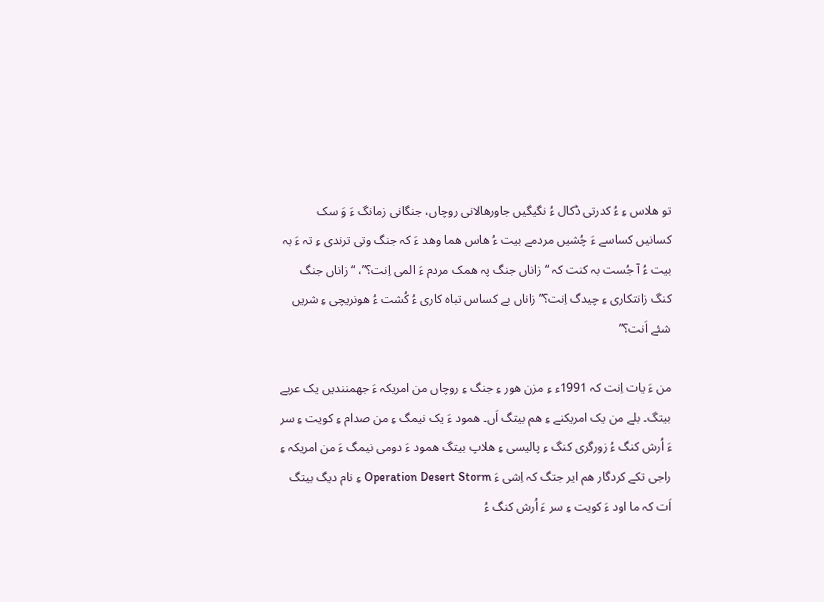تو ھلاس ءِ ءُ کدرتی ڈکال ءُ نگیگیں جاورھالانی روچاں، جنگانی زمانگ ءَ وَ سک کسانیں کساسے ءَ چُشیں مردمے بیت ءُ ھاس ھما وھد ءَ کہ جنگ وتی ترندی ءِ تہ ءَ بہ بیت ءُ آ جُست بہ کنت کہ “زاناں جنگ پہ ھمک مردم ءَ المی اِنت؟”، “ زاناں جنگ کنگ زانتکاری ءِ چیدگ اِنت؟” زاناں بے کساس تباہ کاری ءُ کُشت ءُ ھونریچی ءِ شریں شئے اَنت؟”

من ءَ یات اِنت کہ 1991ء ءِ مزن ھور ءِ جنگ ءِ روچاں من امریکہ ءَ جھمنندیں یک عربے بیتگ۔ بلے من یک امریکنے ءِ ھم بیتگ اَں۔ ھمود ءَ یک نیمگ ءِ من صدام ءِ کویت ءِ سر ءَ اُرش کنگ ءُ زورگری کنگ ءِ پالیسی ءِ ھلاپ بیتگ ھمود ءَ دومی نیمگ ءَ من امریکہ ءِ راجی تکے کردگار ھم ایر جتگ کہ اِشی ءَ Operation Desert Storm ءِ نام دیگ بیتگ اَت کہ ما اود ءَ کویت ءِ سر ءَ اُرش کنگ ءُ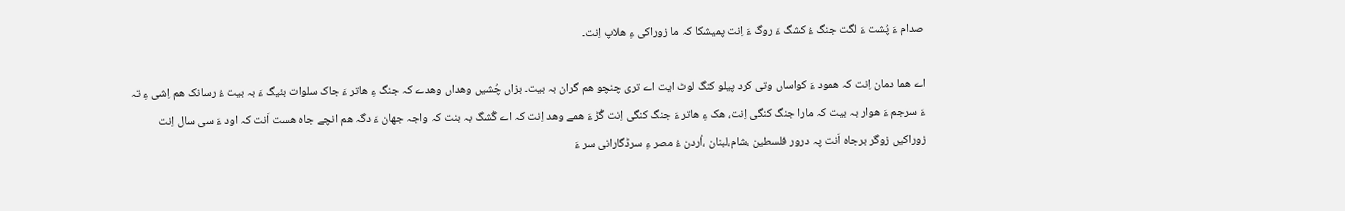صدام ءَ پُشت ءَ لگت جنگ ءُ کشگ ءَ روگ ءَ اِنت پمیشکا کہ ما زوراکی ءِ ھلاپ اِنت۔

اے ھما دمان اِنت کہ ھمود ءَ کواساں وتی کرد پیلو کنگ لوٹ ایت اے تری چنچو ھم گران بہ بیت۔ بزاں چُشیں وھداں وھدے کہ جنگ ءِ ھاتر ءَ جاک سلوات بئیگ ءَ بہ بیت ءُ رسانک ھم اِشی ءِ تہ ءَ سرجم ءَ ھوار بہ بیت کہ مارا جنگ کنگی اِنت، ھک ءِ ھاتر ءَ جنگ کنگی اِنت گُڑ ءَ ھمے وھد اِنت کہ اے گُشگ بہ بنت کہ واجہ جھان ءَ دگہ ھم انچے جاہ ھست اَنت کہ اود ءَ سی سال اِنت زوراکیں زوگر برجاہ اَنت پہ درور فلسطین ،شام،لبنان ،اُردن ءُ مصر ءِ سرڈگارانی سر ءَ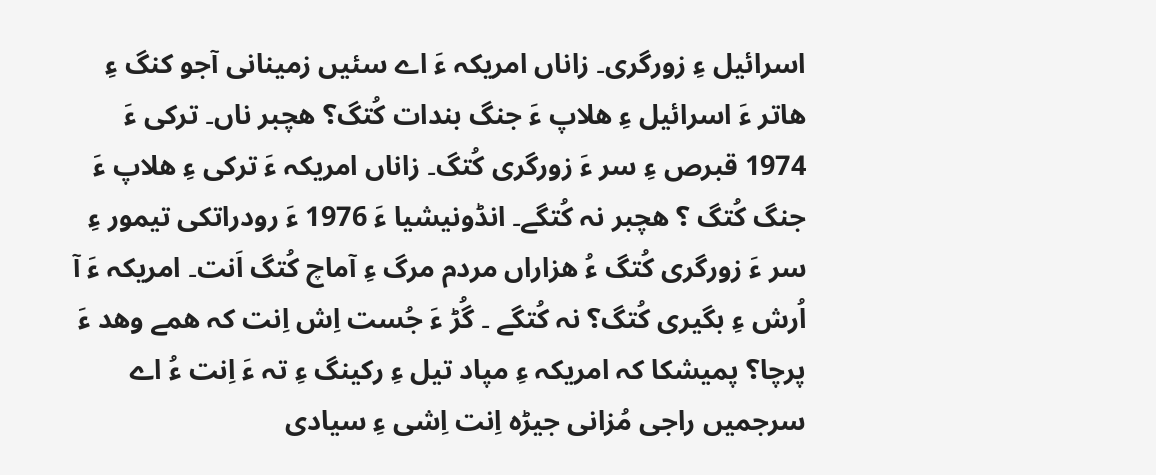اسرائیل ءِ زورگری۔ زاناں امریکہ ءَ اے سئیں زمینانی آجو کنگ ءِ ھاتر ءَ اسرائیل ءِ ھلاپ ءَ جنگ بندات کُتگ؟ ھچبر ناں۔ ترکی ءَ 1974 قبرص ءِ سر ءَ زورگری کُتگ۔ زاناں امریکہ ءَ ترکی ءِ ھلاپ ءَ جنگ کُتگ ؟ ھچبر نہ کُتگے۔ انڈونیشیا ءَ 1976 ءَ رودراتکی تیمور ءِ سر ءَ زورگری کُتگ ءُ ھزاراں مردم مرگ ءِ آماچ کُتگ اَنت۔ امریکہ ءَ آ اُرش ءِ بگیری کُتگ؟ نہ کُتگے ۔ گُڑ ءَ جُست اِش اِنت کہ ھمے وھد ءَ پرچا؟ پمیشکا کہ امریکہ ءِ مپاد تیل ءِ رکینگ ءِ تہ ءَ اِنت ءُ اے سرجمیں راجی مُزانی جیڑہ اِنت اِشی ءِ سیادی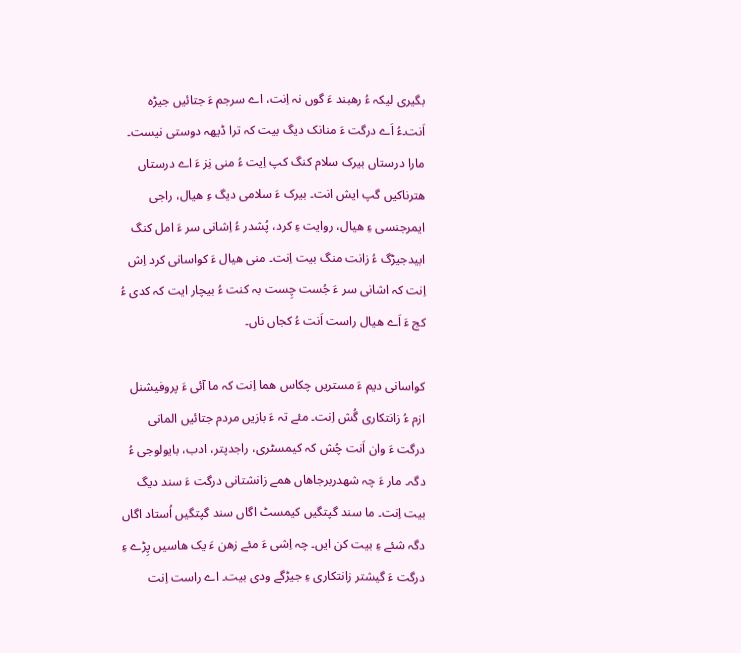بگیری لیکہ ءُ رھبند ءَ گوں نہ اِنت، اے سرجم ءَ جتائیں جیڑہ اَنت۔ءُ اَے درگت ءَ منانک دیگ بیت کہ ترا ڈیھہ دوستی نیست۔ مارا درستاں بیرک سلام کنگ کپ اِیت ءُ منی نِز ءَ اے درستاں ھترناکیں گپ ایش انت۔ بیرک ءَ سلامی دیگ ءِ ھیال، راجی ایمرجنسی ءِ ھیال، روایت ءِ کرد، پُشدر ءُ اِشانی سر ءَ امل کنگ ابیدجیڑگ ءُ زانت منگ بیت اِنت۔ منی ھیال ءَ کواسانی کرد اِش اِنت کہ اشانی سر ءَ جُست چِست بہ کنت ءُ بیچار ایت کہ کدی ءُ کج ءَ اَے ھیال راست اَنت ءُ کجاں ناں۔

کواسانی دیم ءَ مستریں چکاس ھما اِنت کہ ما آئی ءَ پروفیشنل ازم ءُ زانتکاری گُش اِنت۔ مئے تہ ءَ بازیں مردم جتائیں المانی درگت ءَ وان اَنت چُش کہ کیمسٹری، راجدپتر، ادب، بایولوجی ءُ دگہ۔ مار ءَ چہ شھدربرجاھاں ھمے زانشتانی درگت ءَ سند دیگ بیت اِنت۔ ما سند گپتگیں کیمسٹ اگاں سند گپتگیں اُستاد اگاں دگہ شئے ءِ بیت کن ایں۔ چہ اِشی ءَ مئے زھن ءَ یک ھاسیں پِڑے ءِ درگت ءَ گیشتر زانتکاری ءِ جیڑگے ودی بیت۔ اے راست اِنت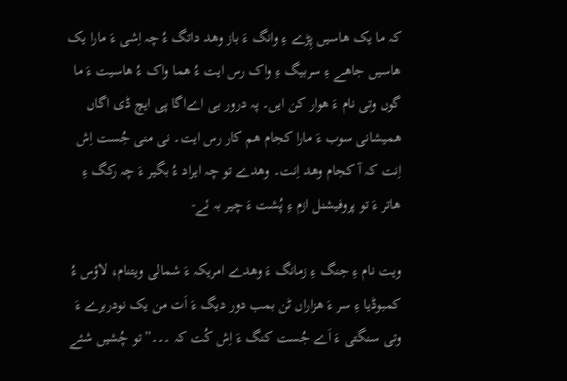کہ ما یک ھاسیں پِڑے ءِ وانگ ءَ باز وھد داتگ ءُ چہ اِشی ءَ مارا یک ھاسیں جاھے ءِ سربیگ ءِ واک رس ایت ءُ ھما واک ءُ ھاسیت ءَ ما گوں وتی نام ءَ ھوار کن ایں۔ پہ درور بی اےاگا پی ایچ ڈی اگاں ھمیشانی سوب ءَ مارا کجام ھم کار رس ایت۔ نی منی جُست اِش اِنت کہ آ کجام وھد اِنت۔ وھدے تو چہ ایراد ءُ بگیر ءَ چہ رکگ ءِ ھاتر ءَ تو پروفیشنل ازم ءِ پُشت ءَ چیر بہ ئے-

ویت نام ءِ جنگ ءِ زمانگ ءَ وھدے امریکہ ءَ شمالی ویتنام، لاؤس ءُ کمبوڈیا ءِ سر ءَ ھزاراں ٹن بمب دور دیگ ءَ اَت من یک نودربرے ءَ وتی سنگتی ءَ اَے جُست کنگ ءَ اِش کُت کہ ۔۔۔”تو چُشیں شئے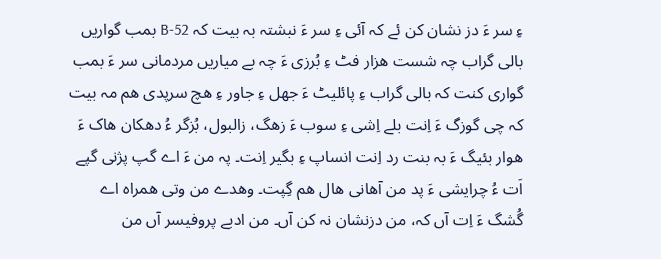ءِ سر ءَ دز نشان کن ئے کہ آئی ءِ سر ءَ نبشتہ بہ بیت کہ B-52 بمب گواریں بالی گراب چہ شست ھزار فٹ ءِ بُرزی ءَ چہ بے میاریں مردمانی سر ءَ بمب گواری کنت کہ بالی گراب ءِ پائلیٹ ءَ جھل ءِ جاور ءِ ھچ سرپدی ھم مہ بیت کہ چی گوزگ ءَ اِنت بلے اِشی ءِ سوب ءَ زھگ، زالبول، بُزگر ءُ دھکان ھاک ءَ ھوار بئیگ ءَ بہ بنت رد اِنت انساپ ءِ بگیر اِنت۔ پہ من ءَ اے گپ پژنی گپے اَت ءُ چرایشی ءَ پد من آھانی ھال ھم گِپت۔ وھدے من وتی ھمراہ اے گُشگ ءَ اِت آں کہ، من دزنشان نہ کن آں۔ من ادبے پروفیسر آں من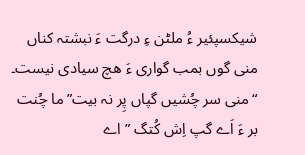شیکسپئیر ءُ ملٹن ءِ درگت ءَ نبشتہ کناں منی گوں بمب گواری ءَ ھچ سیادی نیست۔ “منی سر چُشیں گپاں پِر نہ بیت”ما چُنت بر ءَ اَے گپ اِش کُتگ ”اے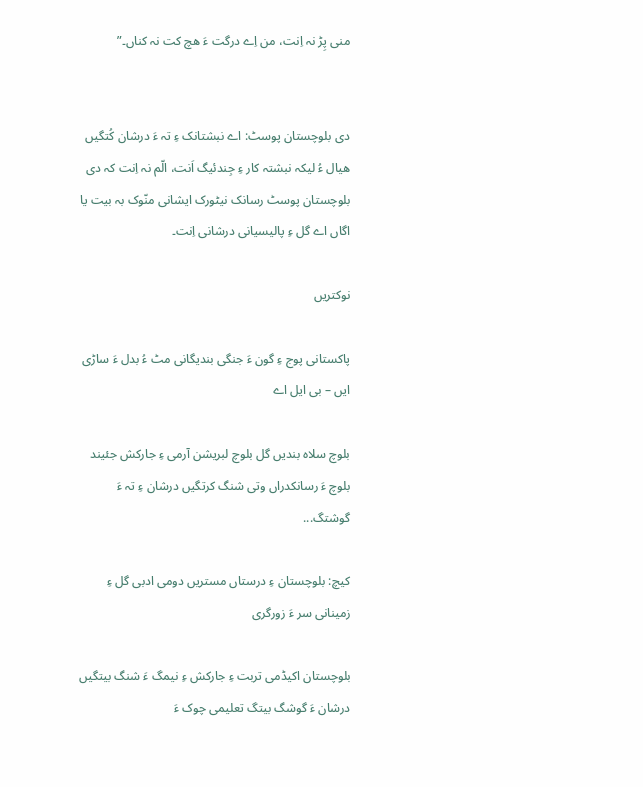منی پِڑ نہ اِنت، من اِے درگت ءَ ھچ کت نہ کناں۔”


دی بلوچستان پوسٹ: اے نبشتانک ءِ تہ ءَ درشان کُتگیں ھیال ءُ لیکہ نبشتہ کار ءِ جِندئیگ اَنت، الّم نہ اِنت کہ دی بلوچستان پوسٹ رسانک نیٹورک ایشانی منّوک بہ بیت یا اگاں اے گل ءِ پالیسیانی درشانی اِنت۔

نوکتریں

پاکستانی پوج ءِ گون ءَ جنگی بندیگانی مٹ ءُ بدل ءَ ساڑی ایں – بی ایل اے

بلوچ سلاہ بندیں گل بلوچ لبریشن آرمی ءِ جارکش جئیند بلوچ ءَ رسانکدراں وتی شنگ کرتگیں درشان ءِ تہ ءَ گوشتگ...

کیچ: بلوچستان ءِ درستاں مستریں دومی ادبی گل ءِ زمینانی سر ءَ زورگری

بلوچستان اکیڈمی تربت ءِ جارکش ءِ نیمگ ءَ شنگ بیتگیں درشان ءَ گوشگ بیتگ تعلیمی چوک ءَ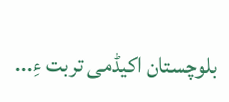بلوچستان اکیڈمی تربت ءِ...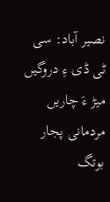نصیر آباد: سی ٹی ڈی ءِ دروگیں میڑ ءَ چاریں مردمانی پجار بوتگ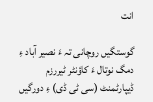انت

گوستگیں روچانی تہ ءَ نصیر آباد ءِ دمگ نوتال ءَ کاؤنٹر ٹیررزم ڈیپارٹمنٹ (سی ٹی ڈی) ءِ دورگیں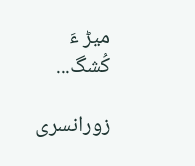میڑ ءَ کُشگ...

زورانسری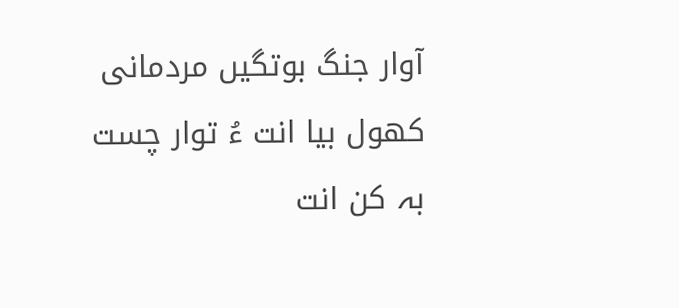آوار جنگ بوتگیں مردمانی کھول بیا انت ءُ توار چست بہ کن انت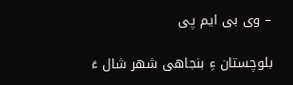– وی بی ایم پی

بلوچستان ءِ بنجاھی شھر شال ءَ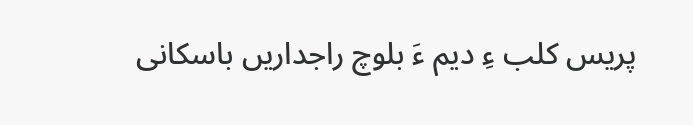پریس کلب ءِ دیم ءَ بلوچ راجداریں باسکانی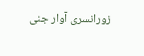زورانسری آوار جنی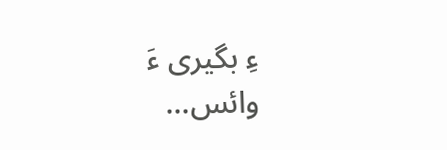ءِ بگیری ءَ وائس...